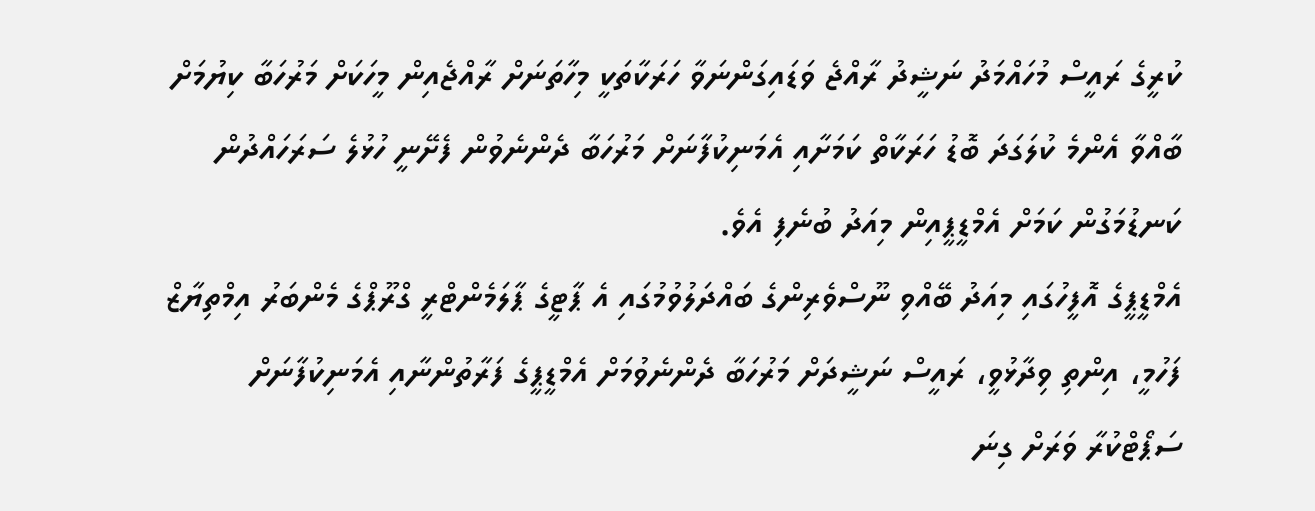ކުރީގެ ރައީސް މުހައްމަދު ނަޝީދު ރާއްޖެ ވަޑައިގަންނަވާ ހަރަކާތަކީ މިހާތަނަށް ރާއްޖެއިން މީހަކަށް މަރުހަބާ ކިޔުމަށް ބާއްވާ އެންމެ ކުލަގަދަ ބޮޑު ހަރަކާތް ކަމަށާއި އެމަނިކުފާނަށް މަރުހަބާ ދެންނެވުން ފެށޭނީ ހުޅުލެ ސަރަހައްދުން ކަނޑުމަގުން ކަމަށް އެމްޑީޕީއިން މިއަދު ބުނެފި އެވެ.
އެމްޑީޕީގެ އޮފީހުގައި މިއަދު ބޭއްވި ނޫސްވެރިންގެ ބައްދަލުވުމުގައި އެ ޕާޓީގެ ޕާލަމެންޓްރީ ގްރޫޕްގެ މެންބަރު އިމްތިޔާޒް ފަހުމީ، އިންތި ވިދާޅުވީ، ރައީސް ނަޝީދަށް މަރުހަބާ ދެންނެވުމަށް އެމްޑީޕީގެ ފަރާތުންނާއި އެމަނިކުފާނަށް ސަޕޯޓްކުރާ ވަރަށް ގިނަ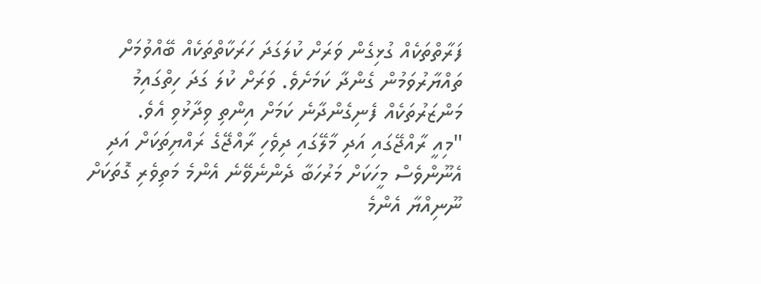ފަރާތްތަކެއް ގުޅިގެން ވަރަށް ކުލަގަދަ ހަރަކާތްތަކެއް ބޭއްވުމަށް ތައްޔާރުވަމުން ގެންދާ ކަމަށެވެ. ވަރަށް ކުލަ ގަދަ ހިތްގައިމު މަންޒަރުތަކެއް ފެނިގެންދާނެ ކަމަށް އިންތި ވިދާޅުވި އެވެ.
"މިއީ ރާއްޖޭގައި އަދި މާލޭގައި ދިވެހި ރާއްޖޭގެ ރައްޔިތަކަށް އަދި އެނޫންވެސް މީހަކަށް މަރުހަބާ ދެންނެވޭނެ އެންމެ މަތިވެރި ގޮތަކަށް ނޫނިއްޔާ އެންމެ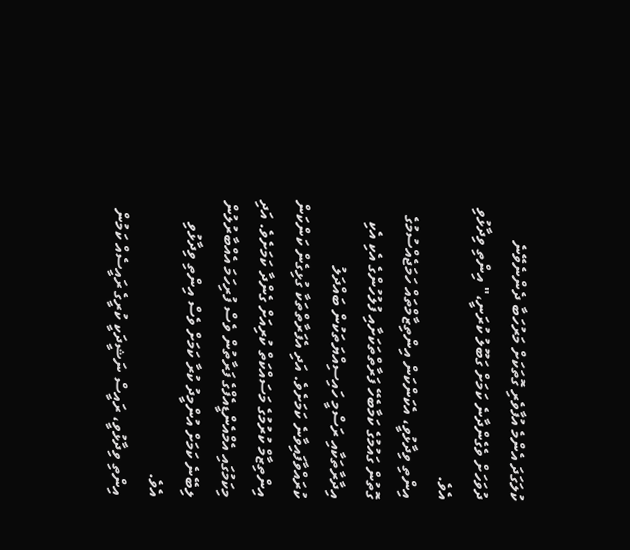ކުލަގަދަ އެންމެ އުފާވެރި ގޮތަކަށް މަރުހަބާ ދެންނެވޭނެ ދުވަހަށް ވެގެންދާނެ ކަމަށް ގަބޫލު ކުރަނީ،" އިންތި ވިދާޅުވި އެވެ.
އިންތި ވިދާޅުވީ، އެކަންކަން އިންތިޒާމްތައް ހަމަޖެއްސުމުގެ ގޮތުން ގައުމުގެ ކަމާބެހޭ ފަރާތްތަކަށާއި ފުލުހުންގެ އެކި އެކި އިދާރާތަކާއި ރަސްމީ ހައިސިއްޔަތަކުން ބައްދަލު ކުރައްވާފައިވާނެ ކަމަށެވެ. އަދި އެފަރާތްތަކާ ގުޅިގެން ކަންކަން އިންތިޒާމް ކުރުމުގެ މަސައްކަތް ކުރިއަށް ގެންދާ ކަމަށެވެ. އަދި މިކަމުގައި އެމްއެންޑީއެފްގެ ފަރާތުން ވެސް ފުރިހަމަ އެއްބާރުލުން ލިބޭނެ ކަމަށް އުންމީދު ކުރާ ކަމަށް ވެސް އިންތި ވިދާޅުވި އެވެ.
އިންތި ވިދާޅުވީ، ރައީސް ނަޝީދަކީ ކުރީގެ ރައީސެއް ކަމުން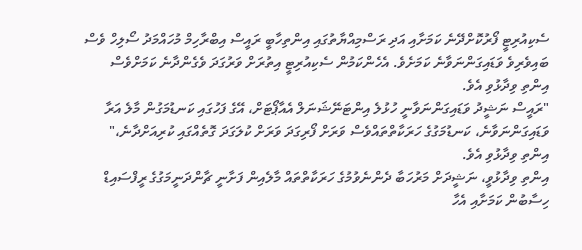ސެކިއުރިޓީ ފޯރުކޮށްދޭނެ ކަމަށާއި އަދި ރަސްމިއްޔާތުގައި އިންތިހާބީ ރައީސް އިބްރާހިމް މުހައްމަދު ސޯލިހް ވެސް ބައިވެރިވެ ވަޑައިގަންނަވާނެ ކަމަށެވެ. އެހެންކަމުން ސެކިއުރިޓީ އިތުރަށް ވަރުގަދަ ވެގެންދާނެ ކަމަށްވެސް އިންތި ވިދާޅުވި އެވެ.
"ރައީސް ނަޝީދު ވަޑައިގަންނަވާނީ ހުޅުލެ އިންޓަނޭޝަނަލް އެއާޕޯޓަށް، އޭގެ ފަހުގައި ކަނޑުމަގުން މާލެ އަރާ ވަޑައިގަންނަވާނެ، ކަނޑުމަގުގެ ހަރަކާތްތައްވެސް ވަރަށް ފޯރިގަދަ ވަރަށް ކުލަގަދަ ގޮތެއްގައި ކުރިއަށްދާނެ،" އިންތި ވިދާޅުވި އެވެ.
އިންތި ވިދާޅުވީ، ނަޝީދަށް މަރުހަބާ ދެންނެވުމުގެ ހަރަކާތްތައް މާލެއިން ފަށާނީ ޗާންދަނީމަގުގެ ރީފްސައިޑް ހިސާބުން ކަމަށާއި އެހާ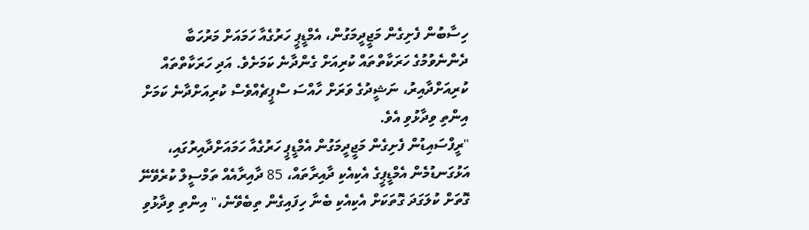ހިސާބުން ފެށިގެން މަޖީދީމަގުން، އެމްޑީޕީ ހަރުގެއާ ހަމައަށް މަރުހަބާ ދެންނެވުމުގެ ހަރަކާތްތައް ކުރިއަށް ގެންދާނެ ކަމަށެވެ. އަދި ހަރަކާތްތައް ކުރިއަށްދާއިރު، ނަޝީދުގެ ވަރަށް ހާއްސަ ސްޕީޗެއްވެސް ކުރިއަށްދާނެ ކަމަށް އިންތި ވިދާޅުވި އެވެ.
"ރީފްސައިޑުން ފެށިގެން މަޖީދީމަގުން އެމްޑީޕީ ހަރުގެއާ ހަމައަށްދާއިރުގައި، އަޅުގަނޑުމެން އެމްޑީޕީގެ އެކިއެކި ދާއިރާތައް، 85 ދާއިރާއެއް ތަމްސީލް ކުރެވޭނޭ ގޮތަށް ކުލަގަދަ ގޮތަކަށް އެކިއެކި ބެނާ ހިފައިގެން ތިބެވޭނެ،" އިންތި ވިދާޅުވި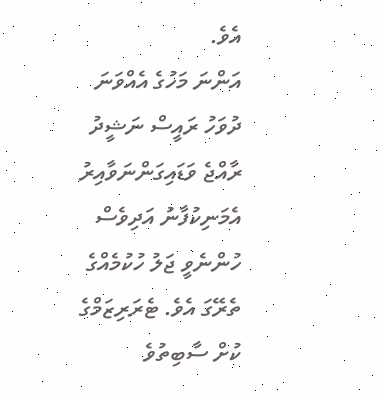އެވެ.
އަންނަ މަހުގެ އެއްވަނަ ދުވަހު ރައީސް ނަޝީދު ރާއްޖެ ވަޑައިގަންނަވާއިރު އެމަނިކުފާނު އަދިވެސް ހުންނެވީ ޖަލު ހުކުމެއްގެ ތެރޭގަ އެވެ. ޓެރަރިޒަމްގެ ކުށް ސާބިތުވެ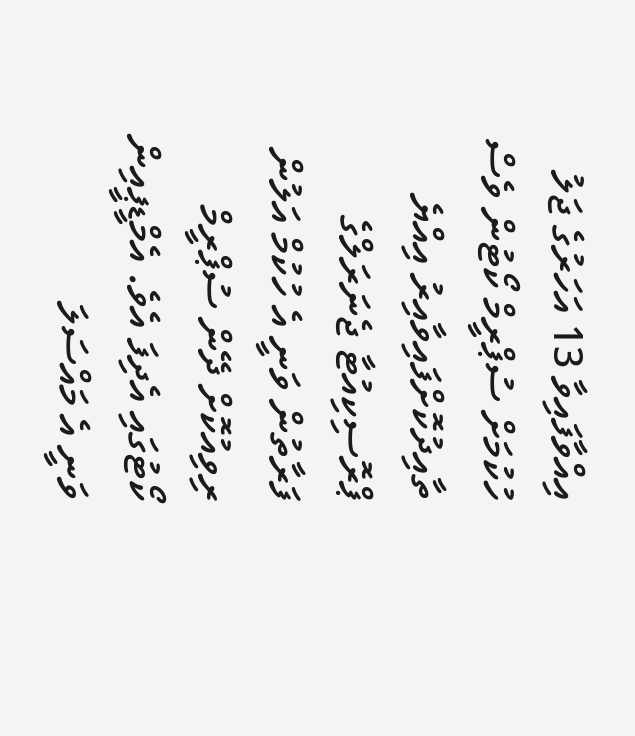އިއްވާފައިވާ 13 އަހަރުގެ ޖަލު ހުކުމަށް ސުޕްރީމް ކޯޓުން ވެސް ތާއިދުކޮށްފައިވާއިރު އިއްޔެ ޕްރޮސިކިއުޓާ ޖެނަރަލްގެ ފަރާތުން ވަނީ އެ ހުކުމް އަލުން ރިވިއުކޮށް ދޭން ސުޕްރީމް ކޯޓުގައި އެދިފަ އެވެ. އެމްޑީޕީއިން ވަނީ އެ މައްސަލަ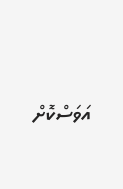އަވަސްކޮށް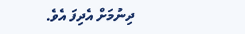ދިނުމަށް އެދިފަ އެވެ.